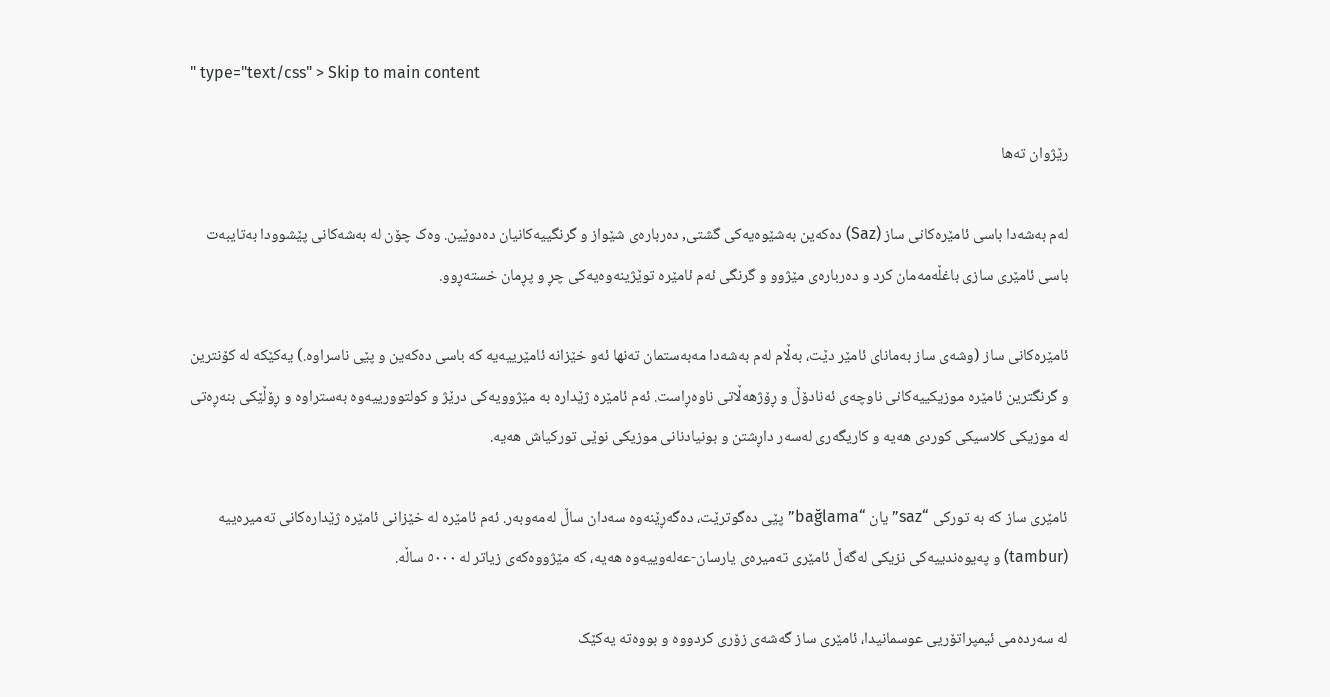" type="text/css" > Skip to main content

رێژوان تەها

لەم بەشەدا باسی ئامێرەکانی ساز (Saz) دەکەین بەشێوەیەکی گشتی, دەربارەی شێواز و گرنگییەکانیان دەدوێین. وەک چۆن لە بەشەکانی پێشوودا بەتایبەت باسی ئامێری سازی باغڵەمەمان کرد و دەربارەی مێژوو و گرنگی ئەم ئامێرە توێژینەوەیەکی چڕ و پڕمان خستەڕوو.

ئامێرەکانی ساز (وشەی ساز بەمانای ئامێر دێت، بەڵام لەم بەشەدا مەبەستمان تەنها ئەو خێزانە ئامێرییەیە کە باسی دەکەین و پێی ناسراوە.) یەکێکە لە کۆنترین و گرنگترین ئامێرە موزیکییەکانی ناوچەی ئەنادۆڵ و ڕۆژهەڵاتی ناوەڕاست. ئەم ئامێرە ژێدارە بە مێژوویەکی درێژ و کولتوورییەوە بەستراوە و ڕۆڵێکی بنەڕەتی لە موزیکی کلاسیکی کوردی هەیە و کاریگەری لەسەر داڕشتن و بونیادنانی موزیکی نوێی تورکیاش هەیە.

ئامێری ساز کە بە تورکی “saz” یان “bağlama” پێی دەگوترێت، دەگەڕێنەوە سەدان ساڵ لەمەوبەر. ئەم ئامێرە لە خێزانی ئامێرە ژێدارەکانی تەمیرەییە (tambur) و پەیوەندییەکی نزیکی لەگەڵ ئامێری تەمیرەی یارسان-عەلەوییەوە هەیە، کە مێژووەکەی زیاتر لە ٥٠٠٠ ساڵە.

لە سەردەمی ئیمپراتۆریی عوسمانیدا، ئامێری ساز گەشەی زۆری کردووە و بووەتە یەکێک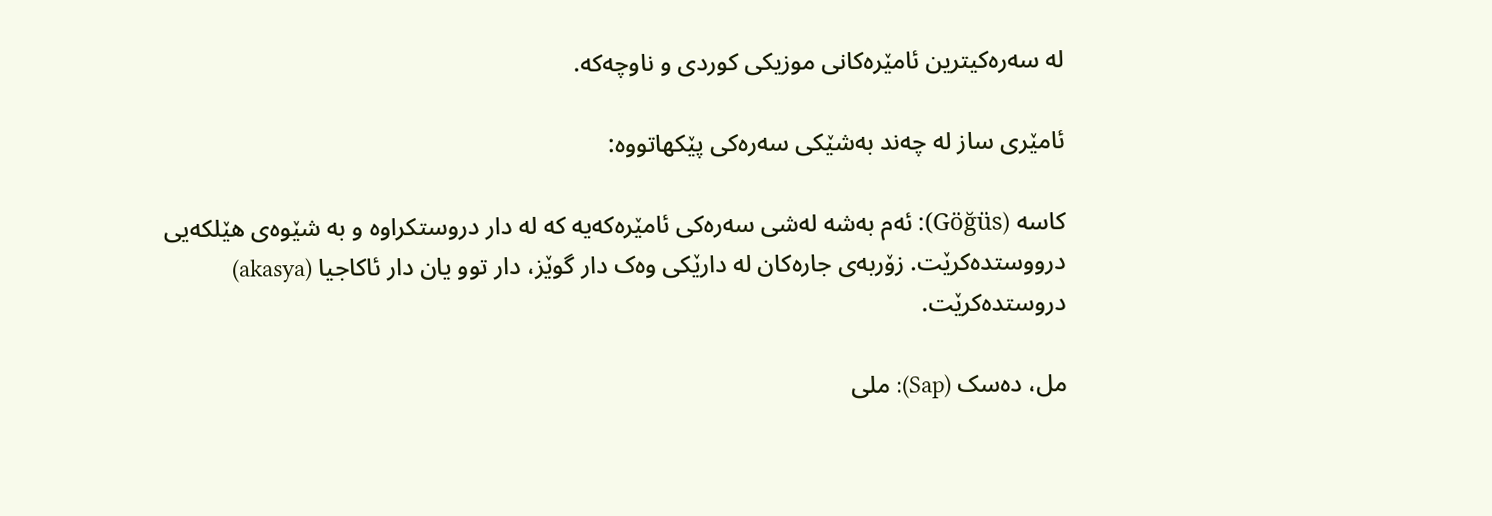لە سەرەکیترین ئامێرەکانی موزیکی کوردی و ناوچەکە.

ئامێری ساز لە چەند بەشێکی سەرەکی پێکهاتووە:

کاسە (Göğüs): ئەم بەشە لەشی سەرەکی ئامێرەکەیە کە لە دار دروستکراوە و بە شێوەی هێلکەیی درووستدەکرێت. زۆربەی جارەکان لە دارێکی وەک دار گوێز، دار توو یان دار ئاکاجیا (akasya) دروستدەکرێت.

مل، دەسک (Sap): ملی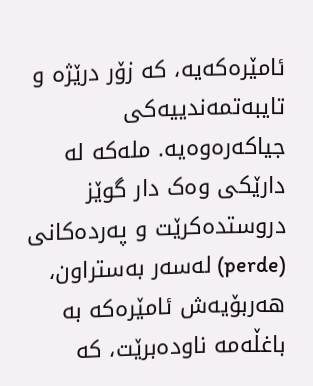ئامێرەکەیە، کە زۆر درێژە و تایبەتمەندییەکی جیاکەرەوەیە. ملەکە لە دارێکی وەک دار گوێز دروستدەکرێت و پەردەکانی (perde) لەسەر بەستراون، هەربۆیەش ئامێرەکە بە باغڵەمە ناودەبرێت، کە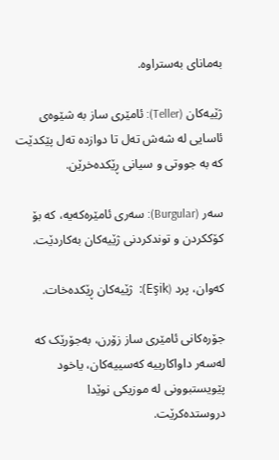بەمانای بەستراوە.

ژێیەکان (Teller): ئامێری ساز بە شێوەی ئاسایی لە شەش تەل تا دوازدە تەل پێکدێت کە بە جووتی و سیانی ڕێکدەخرێن.

سەر (Burgular): سەری ئامێرەکەیە، کە بۆ کۆککردن و توندکردنی ژێیەکان بەکاردێت.

کەوان، پرد (Eşik):  ژێیەکان ڕێکدەخات.

جۆرەکانی ئامێری ساز زۆرن، بەجۆرێک کە لەسەر داواکارییە کەسییەکان، یاخود پێویستبوونی لە موزیکی نوێدا دروستدەکرێت.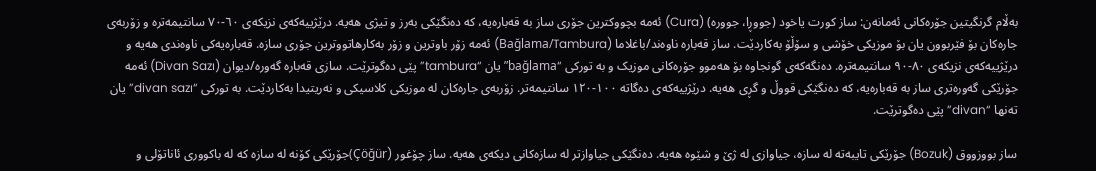بەڵام گرنگیتین جۆرەکانی ئەمانەن: ساز کورت یاخود (جووڕا، جوورە) (Cura) ئەمە بچووکترین جۆری ساز بە قەبارەیە، کە دەنگێکی بەرز و تیژی هەیە. درێژییەکەی نزیکەی ٦٠-٧٠ سانتیمەترە و زۆربەی جارەکان بۆ فێربوون یان بۆ موزیکی خۆشی و سۆڵۆ بەکاردێت. ساز قەبارە ناوەند/باغلاما (Bağlama/Tambura) ئەمە زۆر باوترین و زۆر بەکارهاتووترین جۆری سازە. قەبارەیەکی ناوەندی هەیە و درێژییەکەی نزیکەی ٨٠-٩٠ سانتیمەترە. دەنگەکەی گونجاوە بۆ هەموو جۆرەکانی موزیک و بە تورکی “bağlama” یان “tambura” پێی دەگوترێت. سازی قەبارە گەورە/دیوان (Divan Sazı) ئەمە جۆرێکی گەورەتری ساز بە قەبارەیە، کە دەنگێکی قووڵ و گڕی هەیە. درێژییەکەی دەگاتە ١٠٠-١٢٠ سانتیمەتر. زۆربەی جارەکان لە موزیکی کلاسیکی و نەریتیدا بەکاردێت. بە تورکی “divan sazı” یان تەنها “divan” پێی دەگوترێت.

ساز بووزووق (Bozuk) جۆرێکی تایبەتە لە سازە، جیاوازی لە ژێ و شێوە هەیە. دەنگێکی جیاوازتر لە سازەکانی دیکەی هەیە. ساز چۆغور (Çöğür)جۆرێکی کۆنە لە سازە کە لە باکووری ئاناتۆلی و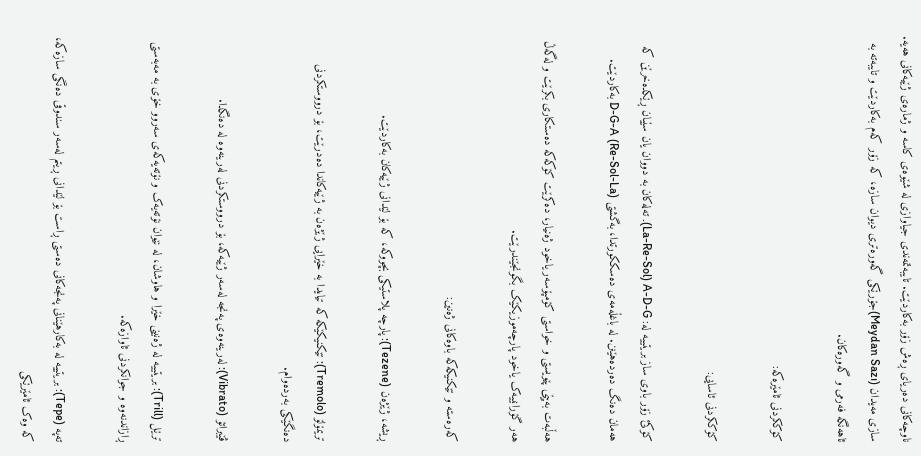ناوچەکانی دەریای ڕەش زۆر بەکاردێت. تایبەتمەندی جیاوازی لە شێوەی کاسە و ژمارەی ژێیەکانی هەیە. سازی مەیدان (Meydan Sazı)جۆرێکی گەورەتری دیوان سازە، کە زۆر کەم بەکاردێت و تایبەتە بە ئاهەنگە فەرمی و گەورەکان.

کۆککردنی ئامێرەکە:

کۆککردنی ئاسایی:

کۆکئ زۆر باوی ساز بریتییە لە: La-Re-Sol) A-D-G). تەلەکان بە دووان یان سێیان ڕێکدەخرێن کە هەمان دەنگ دەردەهێنن. لە باغڵەمەی دەسککورتدا، بەگشتی D-G-A (Re-Sol-La) بەکاردێت.

هەڵبەت بەپێی پێویستی و خواستی کۆمپۆسەر یاخود ژەنیار، دەکرێت کۆکەکە دەستکاری بکرێت و لەگەڵ هەر گۆرانییەک یاخود پارچەموزیکێک بگونجێندرێت.

کەرەستە و تێکنیکەکە باوەکانی ژەنین:

ڕیشە، ژێژەن (Tezene): پارچە پلاستیکی بچووکە، کە بۆ لێدانی ژێیەکان بەکاردێت.

تریمۆلۆ (Tremolo): تێکنیکێکە کە تیایدا بە خێرایی ژێژەن بە ژێیەکاندا دەدرێت، بۆ درووستکردنی دەنگێکی بەردەوام.

ڤێبراتۆ (Vibrato): لەرینەوەی پەنجە لەسەر ژێیەکە، بۆ درووستکردنی لەرینەوە لە دەنگدا.

ترێل (Trill): بریتییە لە ژەنینی خێرا و هاوشان، لە نێوان نۆتەیەک و نۆتەیەکەی سەروو خۆی بە مەبەستی ڕازاندنەوە و جوانکردنی ئاوازەکە.

تەپە (Tepe): بریتییە لە بەکارهێنانی پەنجەکانی دەستی ڕاست بۆ لێدانی ڕیتم لەسەر سندوقی دەنگی سازەکە، کە وەک ئامێرێکی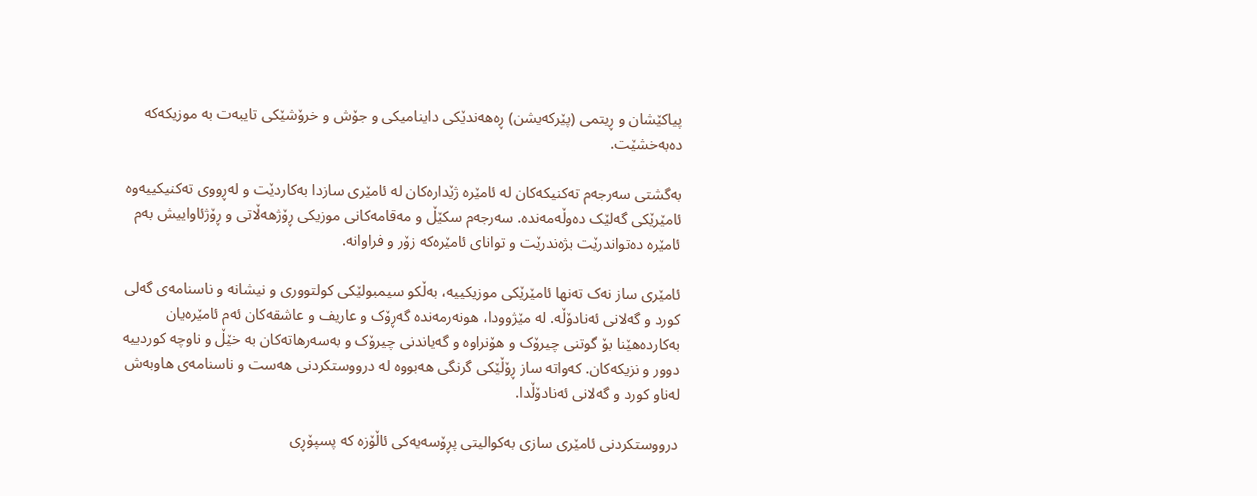پیاکێشان و ڕیتمی (پێرکەیشن) ڕەهەندێکی داینامیکی و جۆش و خرۆشێکی تایبەت بە موزیکەکە دەبەخشێت.

بەگشتی سەرجەم تەکنیکەکان لە ئامێرە ژێدارەکان لە ئامێری سازدا بەکاردێت و لەڕووی تەکنیکییەوە ئامێرێکی گەلێک دەوڵەمەندە. سەرجەم سکێڵ و مەقامەکانی موزیکی ڕۆژهەڵاتی و ڕۆژئاواییش بەم ئامێرە دەتواندرێت بژەندرێت و توانای ئامێرەکە زۆر و فراوانە.

ئامێری ساز نەک تەنها ئامێرێکی موزیکییە، بەڵکو سیمبولێکی کولتووری و نیشانە و ناسنامەی گەلی کورد و گەلانی ئەنادۆڵە. لە مێژوودا، هونەرمەندە گەڕۆک و عاریف و عاشقەکان ئەم ئامێرەیان بەکاردەهێنا بۆ گوتنی چیرۆک و هۆنراوە و گەیاندنی چیرۆک و بەسەرهاتەکان بە خێڵ و ناوچە کوردییە دوور و نزیکەکان. کەواتە ساز ڕۆڵێکی گرنگی هەبووە لە درووستکردنی هەست و ناسنامەی هاوبەش لەناو کورد و گەلانی ئەنادۆڵدا.

درووستکردنی ئامێری سازی بەکوالیتی پڕۆسەیەکی ئاڵۆزە کە پسپۆڕی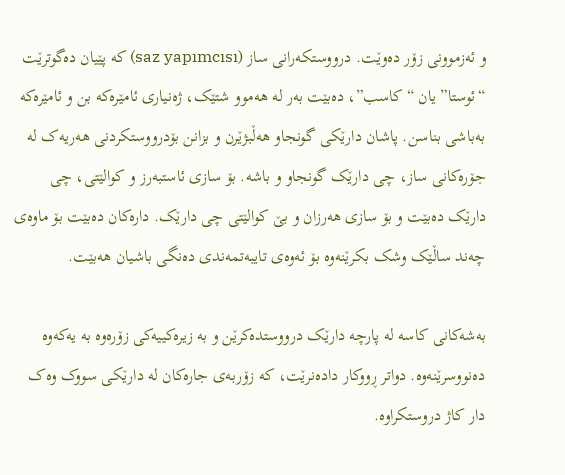و ئەزموونی زۆر دەوێت. درووستکەرانی ساز (saz yapımcısı) کە پێیان دەگوترێت “ئوستا” یان “کاسب”، دەبێت بەر لە هەموو شتێک، ژەنیاری ئامێرەکە بن و ئامێرەکە بەباشی بناسن. پاشان دارێکی گونجاو هەڵبژێرن و بزانن بۆدرووستکردنی هەریەک لە جۆرەکانی ساز، چی دارێک گونجاو و باشە. بۆ سازی ئاستبەرز و کوالێتی، چی دارێک دەبێت و بۆ سازی هەرزان و بێ کوالێتی چی دارێک. دارەکان دەبێت بۆ ماوەی چەند ساڵێک وشک بکرێنەوە بۆ ئەوەی تایبەتمەندی دەنگی باشیان هەبێت.

بەشەکانی کاسە لە پارچە دارێک درووستدەکرێن و بە زیرەکییەکی زۆرەوە بە یەکەوە دەنووسرێنەوە. دواتر ڕووکار دادەنرێت، کە زۆربەی جارەکان لە دارێکی سووک وەک دار کاژ دروستکراوە.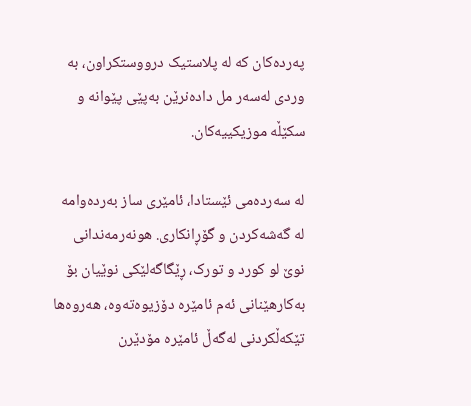پەردەکان کە لە پلاستیک درووستکراون، بە وردی لەسەر مل دادەنرێن بەپێی پێوانە و سکێڵە موزیکییەکان.

لە سەردەمی ئێستادا، ئامێری ساز بەردەوامە لە گەشەکردن و گۆڕانکاری. هونەرمەندانی نوێ لو کورد و تورک، ڕێگاگەلێکی نوێیان بۆ بەکارهێنانی ئەم ئامێرە دۆزیوەتەوە، هەروەها تێکەڵکردنی لەگەڵ ئامێرە مۆدێرن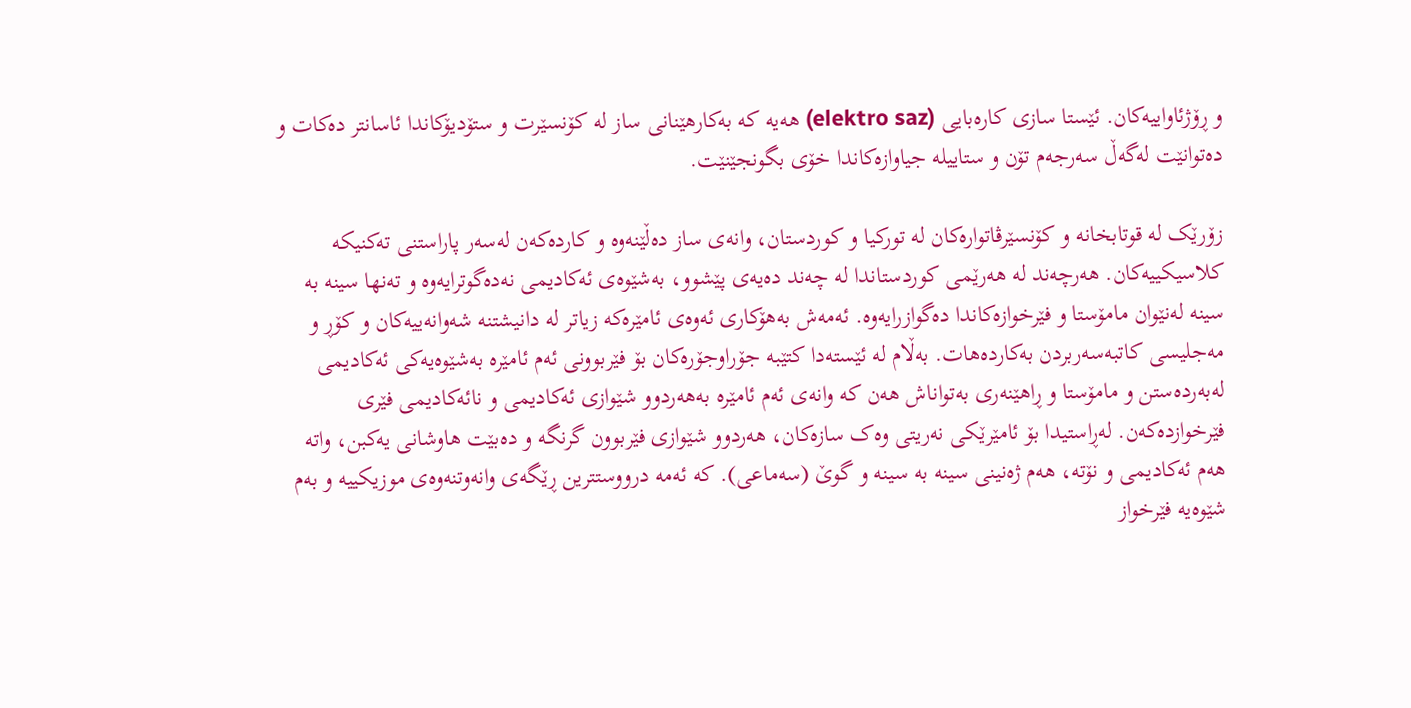و ڕۆژئاواییەکان. ئێستا سازی کارەبایی (elektro saz) هەیە کە بەکارهێنانی ساز لە کۆنسێرت و ستۆدیۆکاندا ئاسانتر دەکات و دەتوانێت لەگەڵ سەرجەم تۆن و ستاییلە جیاوازەکاندا خۆی بگونجێنێت.

زۆرێک لە قوتابخانە و کۆنسێرڤاتوارەکان لە تورکیا و کوردستان، وانەی ساز دەڵێنەوە و کاردەکەن لەسەر پاراستنی تەکنیکە کلاسیکییەکان. هەرچەند لە هەرێمی کوردستاندا لە چەند دەیەی پێشوو، بەشێوەی ئەکادیمی نەدەگوترایەوە و تەنها سینە بە سینە لەنێوان مامۆستا و فێرخوازەکاندا دەگوازرایەوە. ئەمەش بەهۆکاری ئەوەی ئامێرەکە زیاتر لە دانیشتنە شەوانەییەکان و کۆڕ و مەجلیسی کاتبەسەربردن بەکاردەهات. بەڵام لە ئێستەدا کتێبە جۆراوجۆرەکان بۆ فێربوونی ئەم ئامێرە بەشێوەیەکی ئەکادیمی لەبەردەستن و مامۆستا و ڕاهێنەری بەتواناش هەن کە وانەی ئەم ئامێرە بەهەردوو شێوازی ئەکادیمی و نائەکادیمی فێری فێرخوازدەکەن. لەڕاستیدا بۆ ئامێرێکی نەریتی وەک سازەکان، هەردوو شێوازی فێربوون گرنگە و دەبێت هاوشانی یەکبن، واتە هەم ئەکادیمی و نۆتە، هەم ژەنینی سینە بە سینە و گوێ (سەماعی). کە ئەمە درووستترین ڕێگەی وانەوتنەوەی موزیکییە و بەم شێوەیە فێرخواز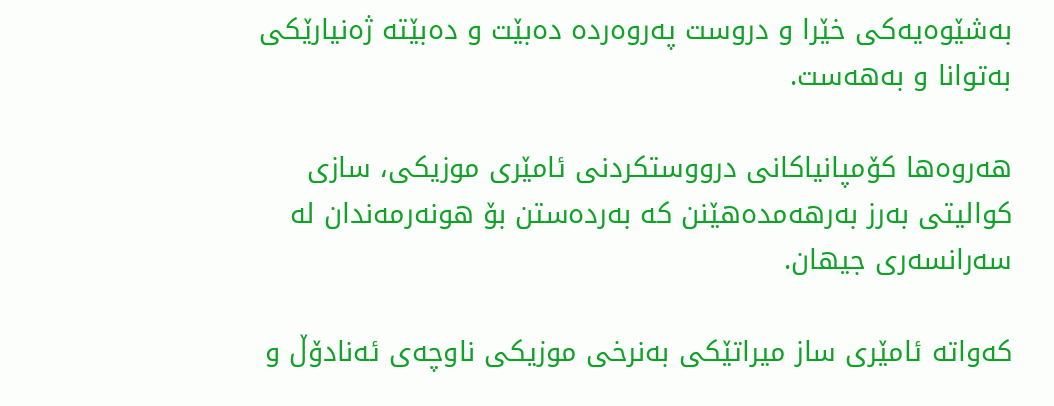بەشێوەیەکی خێرا و دروست پەروەردە دەبێت و دەبێتە ژەنیارێکی بەتوانا و بەهەست.

هەروەها کۆمپانیاکانی درووستکردنی ئامێری موزیکی، سازی کوالیتی بەرز بەرهەمدەهێنن کە بەردەستن بۆ هونەرمەندان لە سەرانسەری جیهان.

کەواتە ئامێری ساز میراتێکی بەنرخی موزیکی ناوچەی ئەنادۆڵ و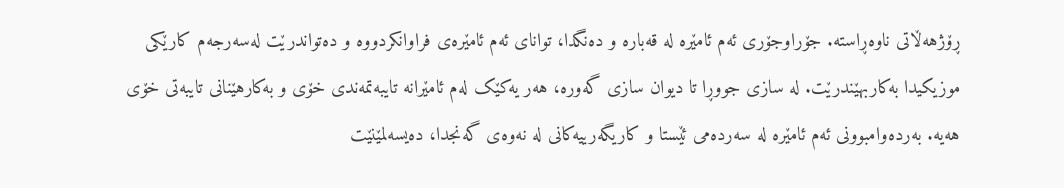ڕۆژهەڵاتی ناوەڕاستە. جۆراوجۆری ئەم ئامێرە لە قەبارە و دەنگدا، توانای ئەم ئامێرەی فراوانکردووە و دەتواندرێت لەسەرجەم کارێکی موزیکیدا بەکاربهێندرێت. لە سازی جووڕا تا دیوان سازی گەورە، هەر یەکێک لەم ئامێرانە تایبەتمەندی خۆی و بەکارهێنانی تایبەتی خۆی هەیە. بەردەوامبوونی ئەم ئامێرە لە سەردەمی ئێستا و کاریگەرییەکانی لە نەوەی گەنجدا، دەیسەلمێنێت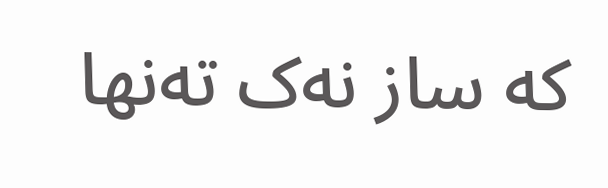کە ساز نەک تەنها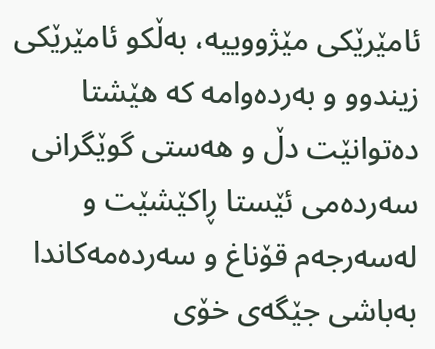ئامێرێکی مێژووییە، بەڵکو ئامێرێکی زیندوو و بەردەوامە کە هێشتا دەتوانێت دڵ و هەستی گوێگرانی سەردەمی ئێستا ڕاکێشێت و لەسەرجەم قۆناغ و سەردەمەکاندا بەباشی جێگەی خۆی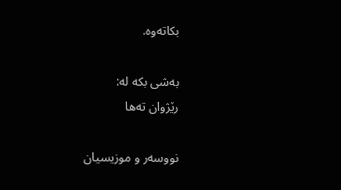بکاتەوە.

بەشی بکە لە:
رێژوان تەها

نووسەر و موزیسیان